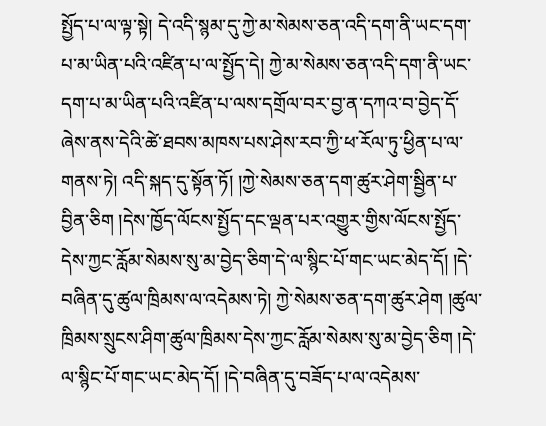སྤྱོད་པ་ལ་ལྟ་སྟེ། དེ་འདི་སྙམ་དུ་ཀྱེ་མ་སེམས་ཅན་འདི་དག་ནི་ཡང་དག་པ་མ་ཡིན་པའི་འཛིན་པ་ལ་སྤྱོད་དེ། ཀྱེ་མ་སེམས་ཅན་འདི་དག་ནི་ཡང་དག་པ་མ་ཡིན་པའི་འཛིན་པ་ལས་དགྲོལ་བར་བྱ་ན་དཀའ་བ་བྱེད་དོ་ཞེས་ནས་དེའི་ཚེ་ཐབས་མཁས་པས་ཤེས་རབ་ཀྱི་ཕ་རོལ་ཏུ་ཕྱིན་པ་ལ་གནས་ཏེ། འདི་སྐད་དུ་སྟོན་ཏོ། །ཀྱེ་སེམས་ཅན་དག་ཚུར་ཤེག་སྦྱིན་པ་བྱིན་ཅིག །དེས་ཁྱོད་ལོངས་སྤྱོད་དང་ལྡན་པར་འགྱུར་གྱིས་ལོངས་སྤྱོད་དེས་ཀྱང་རློམ་སེམས་སུ་མ་བྱེད་ཅིག་དེ་ལ་སྙིང་པོ་གང་ཡང་མེད་དོ། །དེ་བཞིན་དུ་ཚུལ་ཁྲིམས་ལ་འདེམས་ཏེ། ཀྱེ་སེམས་ཅན་དག་ཚུར་ཤེག །ཚུལ་ཁྲིམས་སྲུངས་ཤིག་ཚུལ་ཁྲིམས་དེས་ཀྱང་རློམ་སེམས་སུ་མ་བྱེད་ཅིག །དེ་ལ་སྙིང་པོ་གང་ཡང་མེད་དོ། །དེ་བཞིན་དུ་བཟོད་པ་ལ་འདེམས་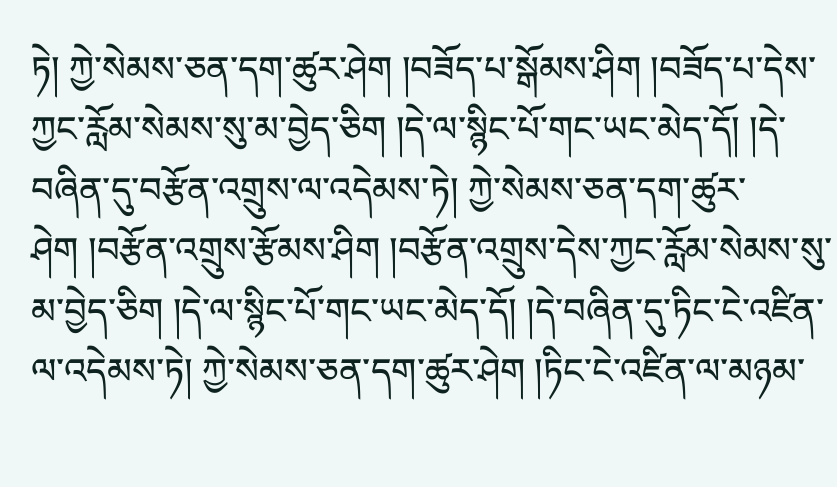ཏེ། ཀྱེ་སེམས་ཅན་དག་ཚུར་ཤེག །བཟོད་པ་སྒོམས་ཤིག །བཟོད་པ་དེས་ཀྱང་རློམ་སེམས་སུ་མ་བྱེད་ཅིག །དེ་ལ་སྙིང་པོ་གང་ཡང་མེད་དོ། །དེ་བཞིན་དུ་བརྩོན་འགྲུས་ལ་འདེམས་ཏེ། ཀྱེ་སེམས་ཅན་དག་ཚུར་ཤེག །བརྩོན་འགྲུས་རྩོམས་ཤིག །བརྩོན་འགྲུས་དེས་ཀྱང་རློམ་སེམས་སུ་མ་བྱེད་ཅིག །དེ་ལ་སྙིང་པོ་གང་ཡང་མེད་དོ། །དེ་བཞིན་དུ་ཏིང་ངེ་འཛིན་ལ་འདེམས་ཏེ། ཀྱེ་སེམས་ཅན་དག་ཚུར་ཤེག །ཏིང་ངེ་འཛིན་ལ་མཉམ་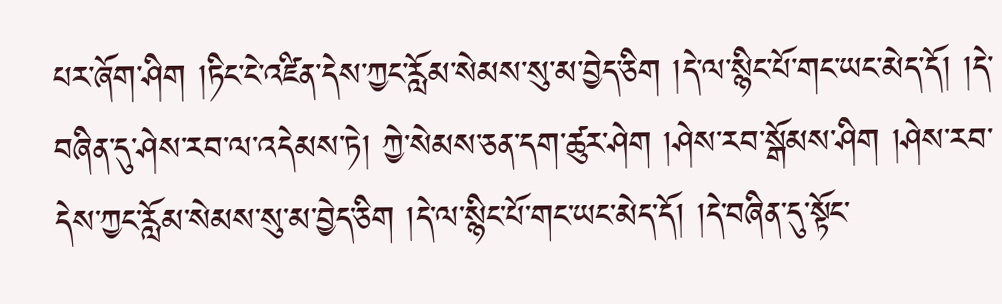པར་ཞོག་ཤིག །ཏིང་ངེ་འཛིན་དེས་ཀྱང་རློམ་སེམས་སུ་མ་བྱེད་ཅིག །དེ་ལ་སྙིང་པོ་གང་ཡང་མེད་དོ། །དེ་བཞིན་དུ་ཤེས་རབ་ལ་འདེམས་ཏེ། ཀྱེ་སེམས་ཅན་དག་ཚུར་ཤེག །ཤེས་རབ་སྒོམས་ཤིག །ཤེས་རབ་དེས་ཀྱང་རློམ་སེམས་སུ་མ་བྱེད་ཅིག །དེ་ལ་སྙིང་པོ་གང་ཡང་མེད་དོ། །དེ་བཞིན་དུ་སྟོང་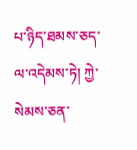པ་ཉིད་ཐམས་ཅད་ལ་འདེམས་ཏེ། ཀྱེ་སེམས་ཅན་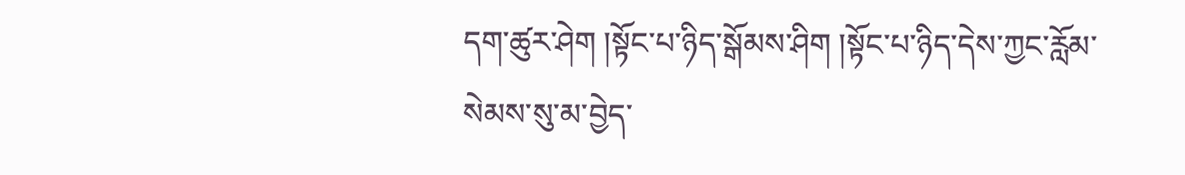དག་ཚུར་ཤེག །སྟོང་པ་ཉིད་སྒོམས་ཤིག །སྟོང་པ་ཉིད་དེས་ཀྱང་རློམ་སེམས་སུ་མ་བྱེད་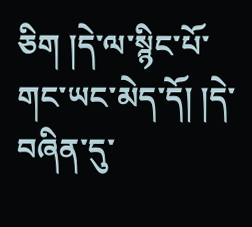ཅིག །དེ་ལ་སྙིང་པོ་གང་ཡང་མེད་དོ། །དེ་བཞིན་དུ་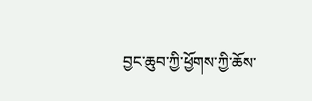བྱང་ཆུབ་ཀྱི་ཕྱོགས་ཀྱི་ཆོས་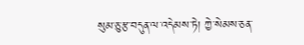སུམ་ཅུ་རྩ་བདུན་ལ་འདེམས་ཏེ། ཀྱེ་སེམས་ཅན་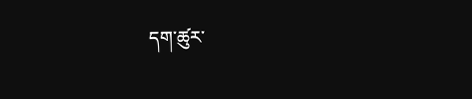དག་ཚུར་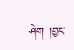ཤེག །བྱང་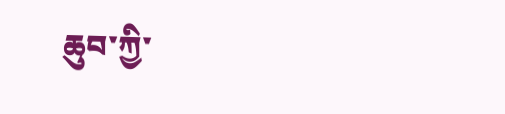ཆུབ་ཀྱི་